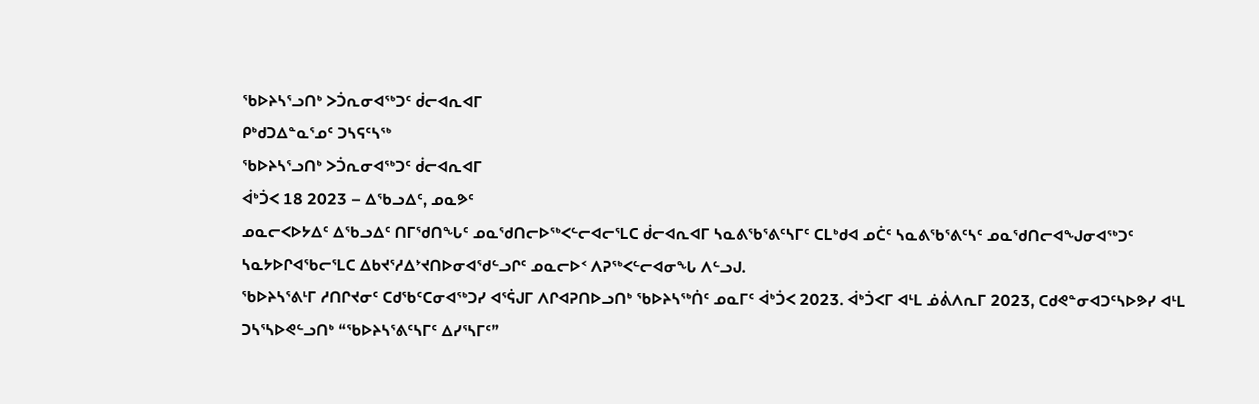ᖃᐅᔨᓴᕐᓗᑎᒃ ᐳᑑᕆᓂᐊᖅᑐᑦ ᑰᓕᐊᕆᐊᒥ
ᑭᒃᑯᑐᐃᓐᓇᕐᓄᑦ ᑐᓴᕋᑦᓴᖅ
ᖃᐅᔨᓴᕐᓗᑎᒃ ᐳᑑᕆᓂᐊᖅᑐᑦ ᑰᓕᐊᕆᐊᒥ
ᐋᒃᑑᐸ 18 2023 – ᐃᖃᓗᐃᑦ, ᓄᓇᕗᑦ
ᓄᓇᓕᐸᐅᔭᐃᑦ ᐃᖃᓗᐃᑦ ᑎᒥᖁᑎᖓᑦ ᓄᓇᖁᑎᓕᐅᖅᐸᓪᓕᐊᓕᕐᒪᑕ ᑰᓕᐊᕆᐊᒥ ᓴᓇᕕᖃᕐᕕᑦᓴᒥᑦ ᑕᒪᒃᑯᐊ ᓄᑖᑦ ᓴᓇᕕᖃᕐᕕᑦᓴᑦ ᓄᓇᖁᑎᓕᐊᖑᓂᐊᖅᑐᑦ ᓴᓇᔭᐅᒋᐊᖃᓕᕐᒪᑕ ᐃᑲᔪᕐᓱᐃᔾᔪᑎᐅᓂᐊᖁᓪᓗᒋᑦ ᓄᓇᓕᐅᑉ ᐱᕈᖅᐸᓪᓕᐊᓂᖓ ᐱᓪᓗᒍ.
ᖃᐅᔨᓴᕐᕕᒻᒥ ᓱᑎᒋᔪᓂᑦ ᑕᑯᖃᑦᑕᓂᐊᖅᑐᓯ ᐊᕐᕌᒍᒥ ᐱᒋᐊᕈᑎᐅᓗᑎᒃ ᖃᐅᔨᓴᖅᑏᑦ ᓄᓇᒥᑦ ᐋᒃᑑᐸ 2023. ᐋᒃᑑᐸᒥ ᐊᒻᒪ ᓅᕖᐱᕆᒥ 2023, ᑕᑯᕙᓐᓂᐊᑐᑦᓴᐅᕗᓯ ᐊᒻᒪ ᑐᓴᕐᓴᐅᕙᓪᓗᑎᒃ “ᖃᐅᔨᓴᕐᕕᑦᓴᒥᑦ ᐃᓯᕐᓴᒥᑦ”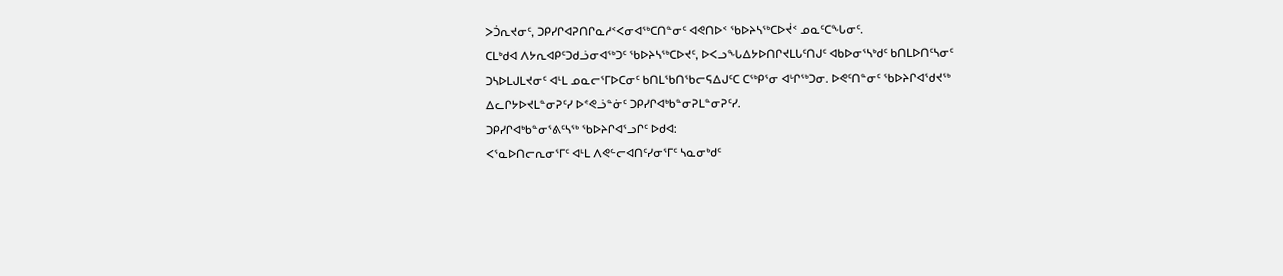ᐳᑑᕆᔪᓂᑦ, ᑐᑭᓯᒋᐊᕈᑎᒋᓇᓱᑉᐸᓂᐊᖅᑕᑎᓐᓂᑦ ᐊᕙᑎᐅᑉ ᖃᐅᔨᓴᖅᑕᐅᔫᑉ ᓄᓇᑦᑕᖓᓂᑦ.
ᑕᒪᒃᑯᐊ ᐱᔭᕆᐊᑭᑦᑐᑯᓘᓂᐊᖅᑐᑦ ᖃᐅᔨᓴᖅᑕᐅᔪᑦ, ᐅᐸᓗᖓᐃᔭᐅᑎᒋᔪᒪᒐᑦᑎᒍᑦ ᐊᑲᐅᓂᕐᓴᒃᑯᑦ ᑲᑎᒪᐅᑎᑦᓴᓂᑦ ᑐᓴᐅᒪᒍᒪᔪᓂᑦ ᐊᒻᒪ ᓄᓇᓕᕐᒥᐅᑕᓂᑦ ᑲᑎᒪᖃᑎᖃᓕᕋᐃᒍᑦᑕ ᑕᖅᑭᕐᓂ ᐊᒡᒋᖅᑐᓂ. ᐅᕙᑦᑎᓐᓂᑦ ᖃᐅᔨᒋᐊᖁᔪᖅ ᐃᓚᒋᔭᐅᔪᒪᓐᓂᕈᑦᓯ ᐅᕝᕙᓘᓐᓃᑦ ᑐᑭᓯᒋᐊᒃᑲᓐᓂᕈᒪᓐᓂᕈᑦᓯ.
ᑐᑭᓯᒋᐊᒃᑲᓐᓂᕐᕕᑦᓴᖅ ᖃᐅᔨᒋᐊᕐᓗᒋᑦ ᐅᑯᐊ:
ᐸᕐᓇᐅᑎᓕᕆᓂᕐᒥᑦ ᐊᒻᒪ ᐱᕙᓪᓕᐊᑎᑦᓯᓂᕐᒥᑦ ᓴᓇᓂᒃᑯᑦ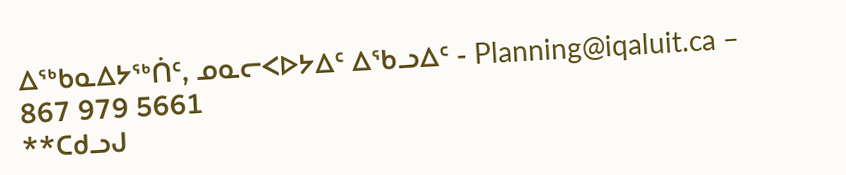ᐃᖅᑲᓇᐃᔭᖅᑏᑦ, ᓄᓇᓕᐸᐅᔭᐃᑦ ᐃᖃᓗᐃᑦ - Planning@iqaluit.ca – 867 979 5661
**ᑕᑯᓗᒍ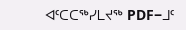ᐊᑦᑕᑕᖅᓯᒪᔪᖅ PDF−ᒧᑦ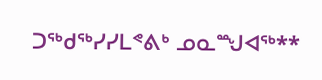ᑐᖅᑯᖅᓯᓯᒪᕝᕕᒃ ᓄᓇᙳᐊᖅ**